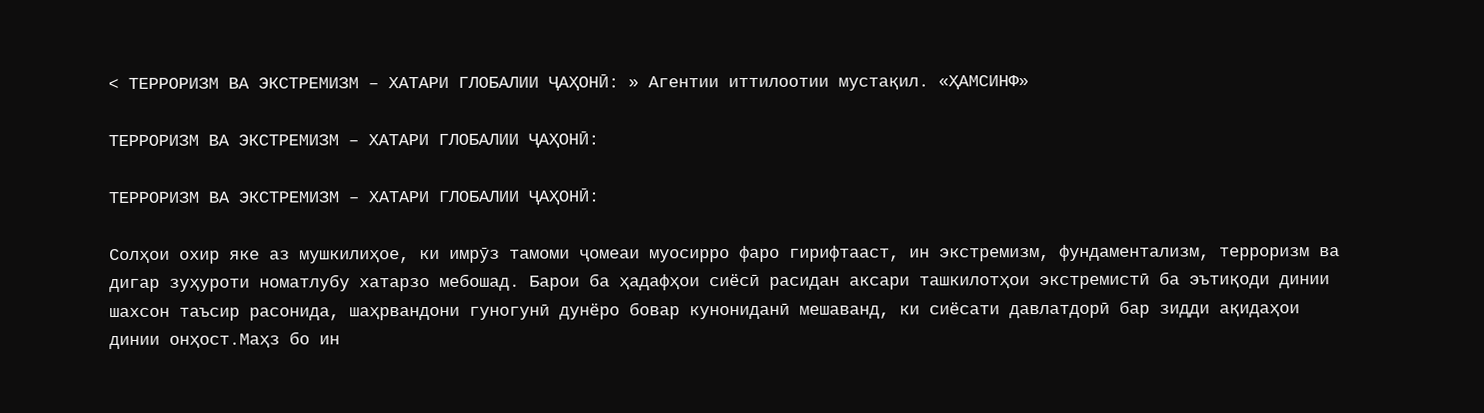< ТЕРРОРИЗМ ВА ЭКСТРЕМИЗМ – ХАТАРИ ГЛОБАЛИИ ҶАҲОНӢ: » Агентии иттилоотии мустақил. «ҲАМСИНФ»

ТЕРРОРИЗМ ВА ЭКСТРЕМИЗМ – ХАТАРИ ГЛОБАЛИИ ҶАҲОНӢ:

ТЕРРОРИЗМ ВА ЭКСТРЕМИЗМ – ХАТАРИ ГЛОБАЛИИ ҶАҲОНӢ:

Солҳои охир яке аз мушкилиҳое, ки имрӯз тамоми ҷомеаи муосирро фаро гирифтааст, ин экстремизм, фундаментализм, терроризм ва дигар зуҳуроти номатлубу хатарзо мебошад. Барои ба ҳадафҳои сиёсӣ расидан аксари ташкилотҳои экстремистӣ ба эътиқоди динии шахсон таъсир расонида, шаҳрвандони гуногунӣ дунёро бовар кунониданӣ мешаванд, ки сиёсати давлатдорӣ бар зидди ақидаҳои динии онҳост.Маҳз бо ин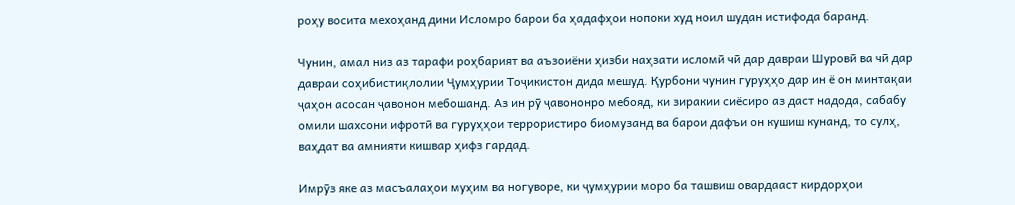роҳу восита мехоҳанд дини Исломро барои ба ҳадафҳои нопоки худ ноил шудан истифода баранд.

Чунин, амал низ аз тарафи роҳбарият ва аъзоиёни ҳизби наҳзати исломӣ чӣ дар давраи Шуровӣ ва чӣ дар давраи соҳибистиқлолии Ҷумҳурии Тоҷикистон дида мешуд. Қурбони чунин гуруҳҳо дар ин ё он минтақаи ҷаҳон асосан ҷавонон мебошанд. Аз ин рӯ ҷавононро мебояд, ки зиракии сиёсиро аз даст надода, сабабу омили шахсони ифротӣ ва гуруҳҳои террористиро биомузанд ва барои дафъи он кушиш кунанд, то сулҳ, ваҳдат ва амнияти кишвар ҳифз гардад.

Имрӯз яке аз масъалаҳои муҳим ва ногуворе, ки ҷумҳурии моро ба ташвиш овардааст кирдорҳои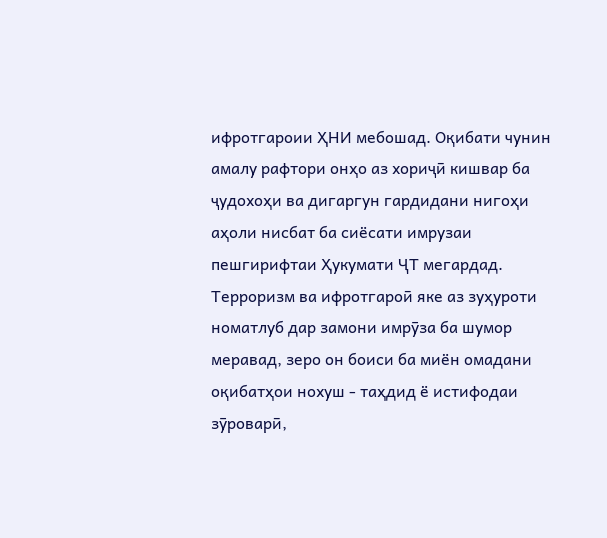ифротгароии ҲНИ мебошад. Оқибати чунин амалу рафтори онҳо аз хориҷӣ кишвар ба ҷудохоҳи ва дигаргун гардидани нигоҳи аҳоли нисбат ба сиёсати имрузаи пешгирифтаи Ҳукумати ҶТ мегардад. Терроризм ва ифротгароӣ яке аз зуҳуроти номатлуб дар замони имрӯза ба шумор меравад, зеро он боиси ба миён омадани оқибатҳои нохуш - таҳдид ё истифодаи зӯроварӣ,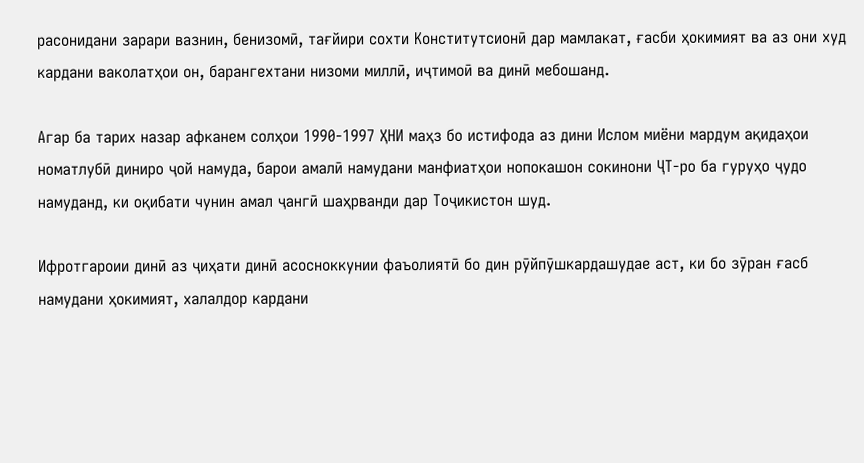расонидани зарари вазнин, бенизомӣ, тағйири сохти Конститутсионӣ дар мамлакат, ғасби ҳокимият ва аз они худ кардани ваколатҳои он, барангехтани низоми миллӣ, иҷтимоӣ ва динӣ мебошанд.

Агар ба тарих назар афканем солҳои 1990-1997 ҲНИ маҳз бо истифода аз дини Ислом миёни мардум ақидаҳои номатлубӣ диниро ҷой намуда, барои амалӣ намудани манфиатҳои нопокашон сокинони ҶТ-ро ба гуруҳо ҷудо намуданд, ки оқибати чунин амал ҷангӣ шаҳрванди дар Тоҷикистон шуд.

Ифротгароии динӣ аз ҷиҳати динӣ асосноккунии фаъолиятӣ бо дин рӯйпӯшкардашудае аст, ки бо зӯран ғасб намудани ҳокимият, халалдор кардани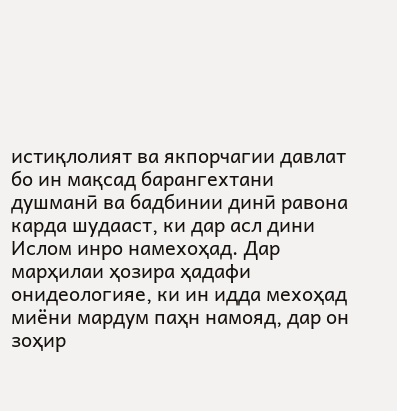истиқлолият ва якпорчагии давлат бо ин мақсад барангехтани душманӣ ва бадбинии динӣ равона карда шудааст, ки дар асл дини Ислом инро намехоҳад. Дар марҳилаи ҳозира ҳадафи онидеологияе, ки ин идда мехоҳад миёни мардум паҳн намояд, дар он зоҳир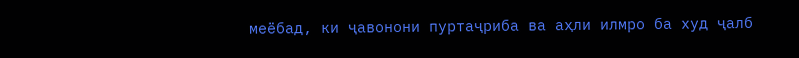меёбад, ки ҷавонони пуртаҷриба ва аҳли илмро ба худ ҷалб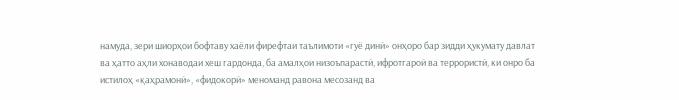намуда, зери шиорҳои бофтаву хаёли фирефтаи таълимоти «гуё динӣ» онҳоро бар зидди ҳукумату давлат ва ҳатто аҳли хонаводаи хеш гардонда, ба амалҳои низоъпарастӣ, ифротгароӣ ва террористӣ, ки онро ба истилоҳ «қаҳрамонӣ», «фидокорӣ» меноманд равона месозанд ва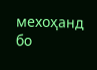мехоҳанд бо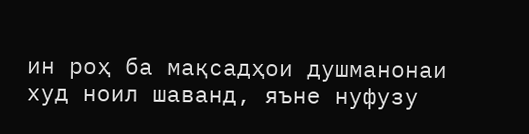ин роҳ ба мақсадҳои душманонаи худ ноил шаванд, яъне нуфузу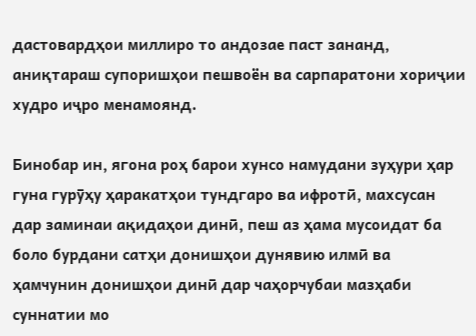дастовардҳои миллиро то андозае паст зананд, аниқтараш супоришҳои пешвоён ва сарпаратони хориҷии худро иҷро менамоянд.

Бинобар ин, ягона роҳ барои хунсо намудани зуҳури ҳар гуна гурӯҳу ҳаракатҳои тундгаро ва ифротӣ, махсусан дар заминаи ақидаҳои динӣ, пеш аз ҳама мусоидат ба боло бурдани сатҳи донишҳои дунявию илмӣ ва ҳамчунин донишҳои динӣ дар чаҳорчубаи мазҳаби суннатии мо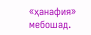«ҳанафия» мебошад.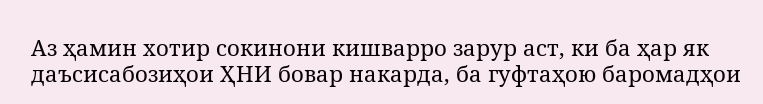Аз ҳамин хотир сокинони кишварро зарур аст, ки ба ҳар як даъсисабозиҳои ҲНИ бовар накарда, ба гуфтаҳою баромадҳои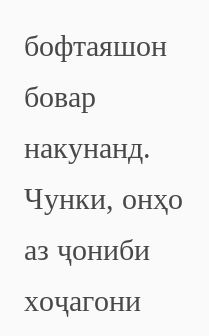бофтаяшон бовар накунанд. Чунки, онҳо аз ҷониби хоҷагони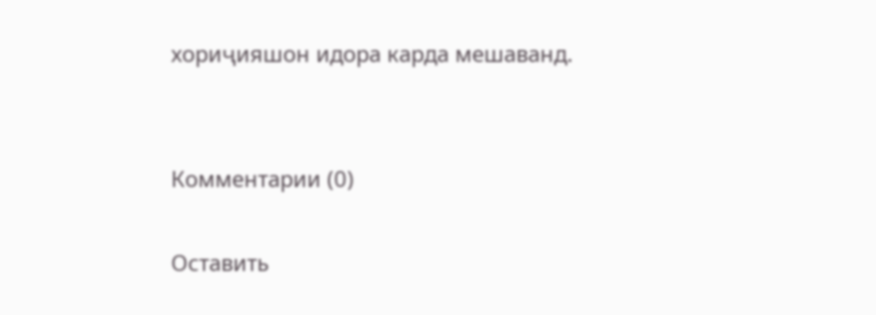хориҷияшон идора карда мешаванд.


Комментарии (0)

Оставить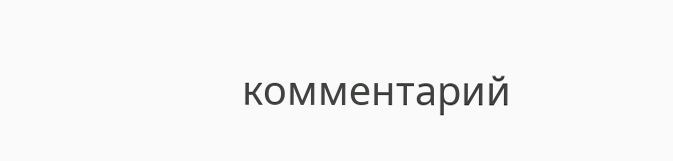комментарий